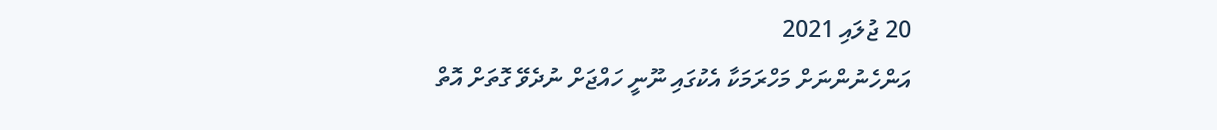20 ޖުލައި 2021
އަންހެނުންނަށް މަހްރަމަކާ އެކުގައި ނޫނީ ހައްޖަށް ނުދެވޭ ގޮތަށް އޮތް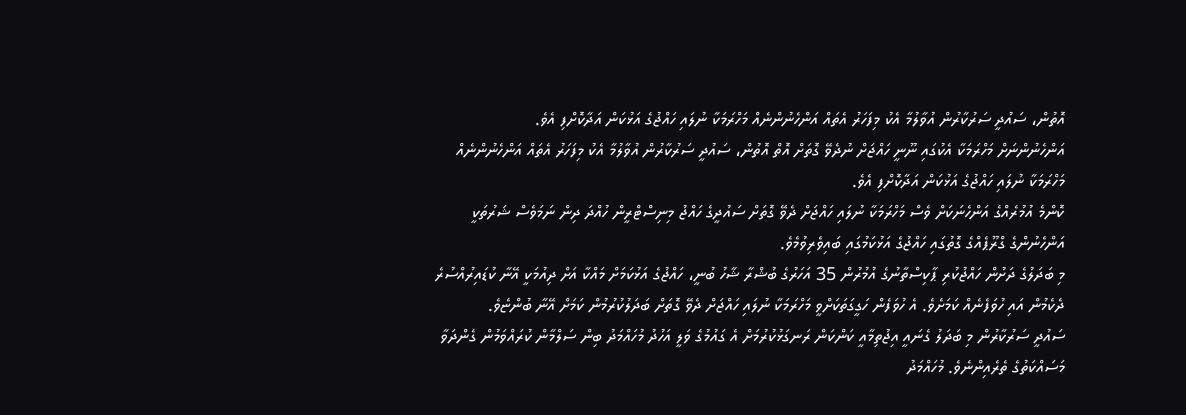އޮތުން، ސައުދީ ސަރުކާރުން އުވާލުމާ އެކު މިފަހަރު އެތައް އަންހެނުންނެއް މަހްރަމަކާ ނުލައި ހައްޖުގެ އަޅުކަން އަދާކޮށްފި އެވެ.
އަންހެނުންނަށް މަހްރަމަކާ އެކުގައި ނޫނީ ހައްޖަށް ނުދެވޭ ގޮތަށް އޮތް އޮތުން، ސައުދީ ސަރުކާރުން އުވާލުމާ އެކު މިފަހަރު އެތައް އަންހެނުންނެއް މަހްރަމަކާ ނުލައި ހައްޖުގެ އަޅުކަން އަދާކޮށްފި އެވެ.
ކޮންމެ އުމުރެއްގެ އަންހެނަކަށް ވެސް މަހްރަމަކާ ނުލައި ހައްޖަށް ދެވޭ ގޮތަށް ސައުދީގެ ހައްޖު މިނިސްޓްރީން ހުއްދަ ދިން ނަމަވެސް ޝަރުތަކީ އަންހެނުންގެ ގްރޫޕެއްގެ ގޮތުގައި ހައްޖުގެ އަޅުކަމުގައި ބައިވެރިވުމެވެ.
މި ބަދަލުގެ ދަށުން ހައްޖުކުރި ޕާކިސްތާނުގެ އުމުރުން 35 އަހަރުގެ ބުޝްރާ ޝާހު ބުނީ، ހައްޖުގެ އަޅުކަމަށް މައްކާ އަށް ދިއުމަކީ އޭނާ ކުޑައިރުއްސުރެ ދެކެމުން އައި ހުވަފެނެއް ކަމަށެވެ. އެ ހުވަފެން ހަގީގަތަކަށްވީ މަހްރަމަކާ ނުލައި ހައްޖަށް ދެވޭ ގޮތަށް ބަދަލުކުރުމުން ކަމަށް އޭނާ ބުންޏެވެ.
ސައުދީ ސަރުކާރުން މި ބަދަލު ގެނައީ އިޖުތިމާއީ ކަންކަން ރަނގަޅުކުރުމަށް އެ ގައުމުގެ ވަލީ އަހުދު މުހައްމަދު ބިން ސަލްމާން ކުރައްވަމުން ގެންދަވާ މަސައްކަތުގެ ތެރެއިންނެވެ. މުހައްމަދު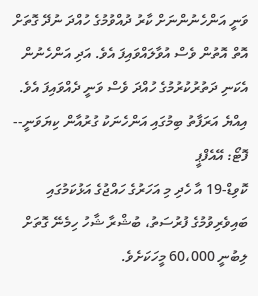ވަނީ އަންހެނުންނަށް ކާރު ދުއްވުމުގެ ހުއްދަ ނުދޭ ގޮތަށް އޮތް އޮތުން ވެސް އުވާލައްވައިފަ އެވެ. އަދި އަންހެނުން އެކަނި ދަތުރުކުރުމުގެ ހުއްދަ ވެސް ވަނީ ދެއްވައިފަ އެވެ.
އިއްޔެ އަރަފާތު ބިމުގައި އަންހެނަކު ގުރުއާން ކިޔަވަނީ-- ފޮޓޯ: އޭއެފްޕީ
ކޮވިޑް-19 އާ ހެދި މި އަހަރުގެ ހައްޖުގެ އަޅުކަމުގައި ބައިވެރިވުމުގެ ފުރުސަތު، ބުޝްރާ ޝާހު ހިމެނޭ ގޮތަށް ލިބުނީ 60،000 މީހަކަށެވެ.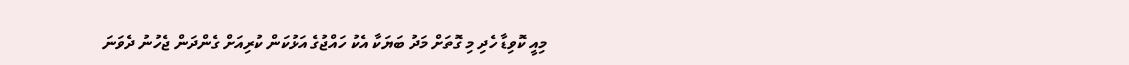މިއީ ކޮވިޑާ ހެދި މި ގޮތަށް މަދު ބަޔަކާ އެކު ހައްޖުގެ އަޅުކަން ކުރިއަށް ގެންދަން ޖެހުނު ދެވަނަ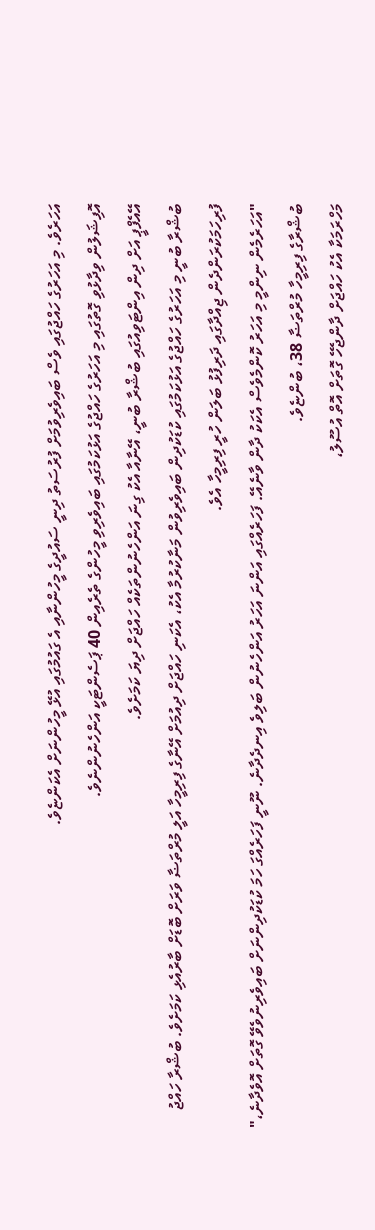އަހަރެވެ. މި އަހަރުގެ ހައްޖުގައި ވެސް ބައިވެރިވުމަށް ފުރުސަތު ދިނީ ސައުދީގެ މީހުންނާއި އެ ގައުމުގައި އުޅޭ މީހުންނަށް އެކަންޏެވެ.
އޮފިޝަލުން ވިދާޅުވި ގޮތުގައި މި އަހަރުގެ ހައްޖުގެ އަޅުކަމުގައި ބައިވެރިވި މީހުންގެ ތެރެއިން 40 ޕަސެންޓަކީ އަންހެނުންނެވެ.
އޭއެފްޕީ އަށް ދިން އިންޓަވިއުގައި ބުޝްރާ ބުނީ، އޭނާއާ އެކު ގިނަ އަންހެނުންތަކެއް ހައްޖަށް ދިޔަ ކަމަށެވެ.
ބުޝްރާ ބުނީ މި އަހަރުގެ ހައްޖުގެ އަޅުކަމުގައި ކުޑަކުދިން ބައިވެރިވުން މަނާކުރުމާ އެކު، އެކަނި ހައްޖަށް ދިއުމަށް އޭނާގެ ފިރިމީހާ އަލީ މުރްތަޟާ ވަރަށް ބޮޑަށް ބާރުއެޅި ކަމަށެވެ. ބުޝްރާ ހައްޖު ފުރިހަމަކުރަންދެން ޖިއްދާގައި ދަރިފުޅު ބަލަން ހުރީ ފިރިމީހާ އެވެ.
"އަހަރެމެން ނިންމީ މި އަހަރު ކޮންމެވެސް އެކަކު ދާން ވާނެއޭ. ފަހަރެއްގައި އަންނަ އަހަރު އަންހެނުން ބަލިވެ އިނދެދާނެ. ނޫނީ ފަހަރެއްގަ ހަމަ ކުޑަކުދިންނަށް ބައިވެރިނުވެވޭ ގޮތަށް އޮވެދާނެ،" ބުޝްރާގެ ފިރިމީހާ މުރްތަޟާ 38، ބުންޏެވެ.
މަހްރަމަކާ އެކު ހައްޖަށް ދާންޖެހޭ ގޮތަށް އޮތް އުސޫލު،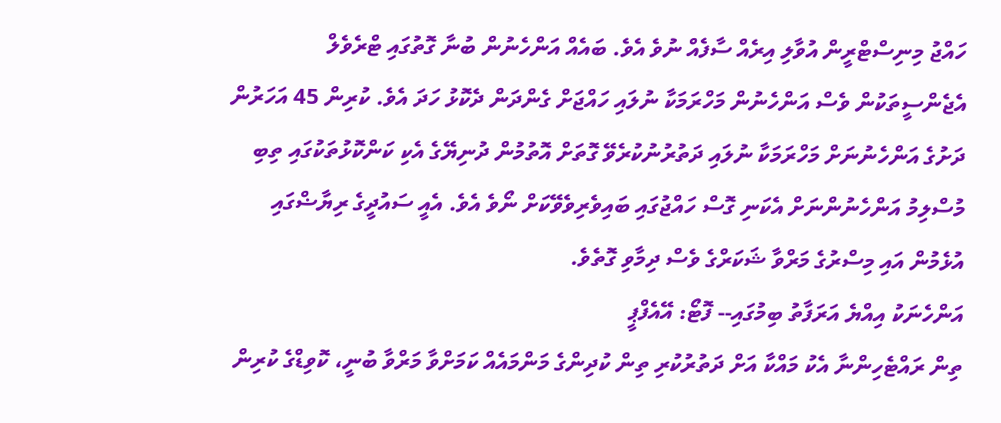ހައްޖު މިނިސްޓްރީން އުވާލި އިރެއް ސާފެއް ނުވެ އެވެ. ބައެއް އަންހެނުން ބުނާ ގޮތުގައި ޓްރެވެލް އެޖެންސީތަކުން ވެސް އަންހެނުން މަހްރަމަކާ ނުލައި ހައްޖަށް ގެންދަން ދެކޮޅު ހަދަ އެވެ. ކުރިން 45 އަހަރުން ދަށުގެ އަންހެނުނަށް މަހްރަމަކާ ނުލައި ދަތުރުނުކުރެވޭ ގޮތަށް އޮތުމުން ދުނިޔޭގެ އެކި ކަންކޮޅުތަކުގައި ތިބި މުސްލިމު އަންހެނުންނަށް އެކަނި ގޮސް ހައްޖުގައި ބައިވެރިވެވޭކަށް ނޯވެ އެވެ. އެއީ ސައުދީގެ ރިޔާޟްގައި އުޅެމުން އައި މިސްރުގެ މަރްވާ ޝަކަރްގެ ވެސް ދިމާވި ގޮތެވެ.
އަންހެނަކު އިއްޔެ އަރަފާތު ބިމުގައި-- ފޮޓޯ: އޭއެފްޕީ
ތިން ރައްޓެހިންނާ އެކު މައްކާ އަށް ދަތުރުކުރި ތިން ކުދިންގެ މަންމައެއް ކަމަށްވާ މަރްވާ ބުނީ، ކޮވިޑްގެ ކުރިން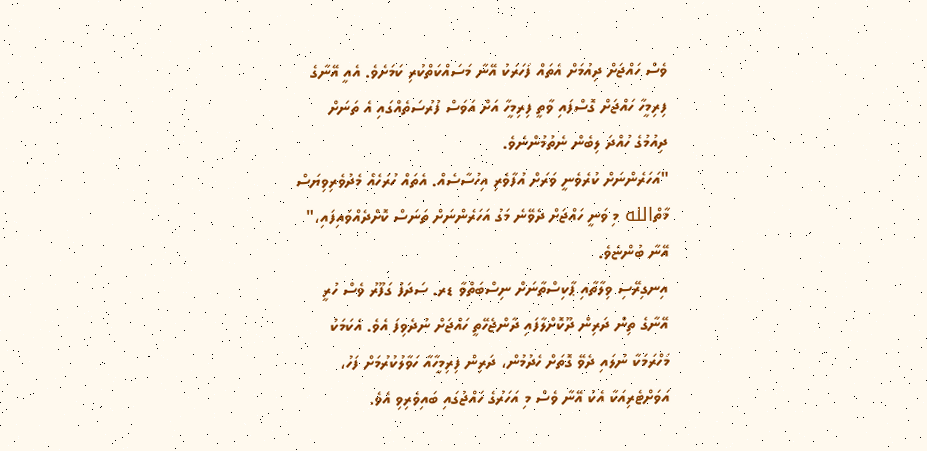ވެސް ހައްޖަށް ދިއުމަށް އެތައް ފަހަރަކު އޭނާ މަސައްކަތްކުރި ކަމަށެވެ. އެއީ އޭނާގެ ފިރިމީހާ ހައްޖަށް ގޮސްފައި ވާތީ ފިރިމީހާ އަށް އަވަސް ފުރުސަތެއްގައި އެ ތަނަށް ދިއުމުގެ ހުއްދަ ލިބެން ނެތުމުންނެވެ.
"އަހަރެންނަށް ކުރެވެނީ ވަރަށް އުފާވެރި އިހުސާސެއް. އެތައް ހުރަހެއް މެދުވެރިވިޔަސް މާތްالله މި ވަނީ ހައްޖަށް ދެވޭނެ މަގު އަހަރެންނަށް ތަނަސް ކޮށްދެއްވައިފައި،" އޭނާ ބުންޏެވެ.
އިނގިރޭސި ވިލާތާއި ޕާކިސްތާނަށް ނިސްބަތްވާ ޑރ. ސަދަފު ގަފޫރު ވެސް ހުރީ އޭނާގެ ތިން ދަރިން ދޫކޮށްލާފައި ދާންޖެހޭތީ ހައްޖަށް ނުދެވިފަ އެވެ. އެކަމަކު މަހްރަމަކާ ނުލައި ދެވޭ ގޮތަށް ހެދުމުން، ދަރިން ފިރިމީހާއާ ހަވާލުކުރުމަށް ފަހު، އަވަށްޓެރިއަކާ އެކު އޭނާ ވެސް މި އަހަރުގެ ހައްޖުގައި ބައިވެރިވި އެވެ.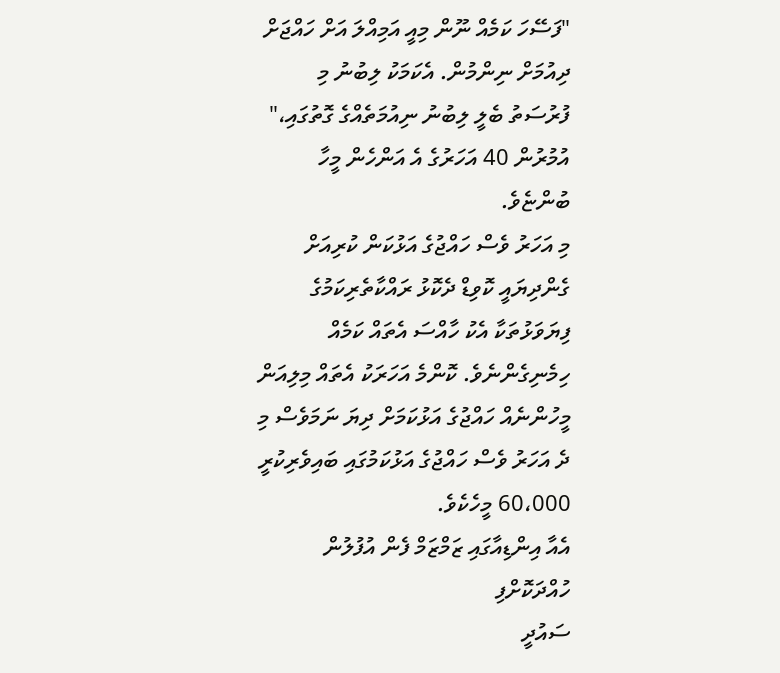"ފަސޭހަ ކަމެއް ނޫން މިއީ އަމިއްލަ އަށް ހައްޖަށް ދިއުމަށް ނިންމުން. އެކަމަކު ލިބުނު މި ފުރުސަތު ބެލީ ލިބުނު ނިއުމަތެއްގެ ގޮތުގައި،" އުމުރުން 40 އަހަރުގެ އެ އަންހެން މީހާ ބުންޏެވެ.
މި އަހަރު ވެސް ހައްޖުގެ އަޅުކަން ކުރިއަށް ގެންދިޔައީ ކޮވިޑް ދެކޮޅު ރައްކާތެރިކަމުގެ ފިޔަވަޅުތަކާ އެކު ހާއްސަ އެތައް ކަމެއް ހިމެނިގެންނެވެ. ކޮންމެ އަހަރަކު އެތައް މިލިއަން މީހުންނެއް ހައްޖުގެ އަޅުކަމަށް ދިޔަ ނަމަވެސް މި ދެ އަހަރު ވެސް ހައްޖުގެ އަޅުކަމުގައި ބައިވެރިކުރީ 60،000 މީހެކެވެ.
އެއާ އިންޑިއާގައި ޒަމްޒަމް ފެން އުފުލުން ހުއްދަކޮށްފި
ސައުދީ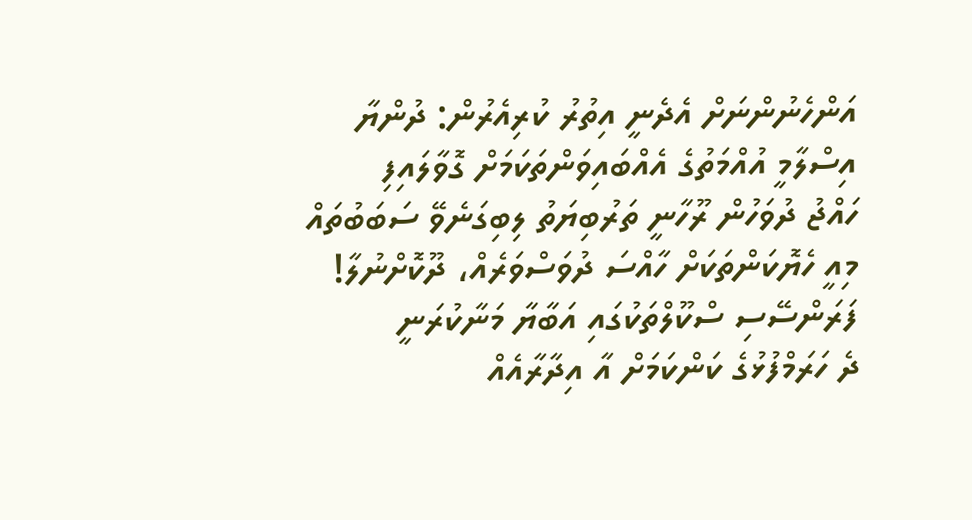އަންހެނުންނަށް އެދެނީ އިތުރު ކުރިއެރުން: ދުންޔާ
އިސްލާމީ އުއްމަތުގެ އެއްބައިވަންތަކަމަށް ގޮވާލައިފި
ހައްޖު ދުވަހުން ރޫހާނީ ތަރުބިޔަތު ލިބިގަނެވޭ ސަބަބުތައް
މިއީ ހެޔޮކަންތަކަށް ހާއްސަ ދުވަސްވަރެއް، ދޫކޮށްނުލާ!
ފަރަންސޭސި ސްކޫލްތަކުގައި އަބާޔާ މަނާކުރަނީ
ދެ ހަރަމްފުޅުގެ ކަންކަމަށް އާ އިދާރާއެއް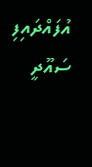އުފައްދައިފި
ސައޫދީ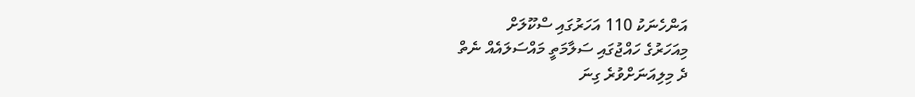އަންހެނަކު 110 އަހަރުގައި ސްކޫލަށް
މިއަހަރުގެ ހައްޖުގައި ސަލާމަތީ މައްސަލައެއް ނެތް
ދެ މިލިއަނަށްވުރެ ގިނަ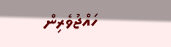ހައްޖުވެރިން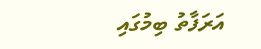އަރަފާތު ބިމުގައި